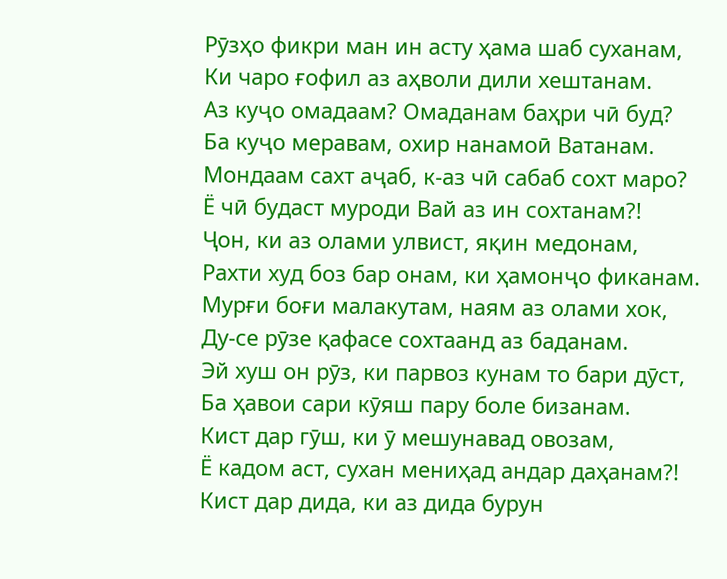Рӯзҳо фикри ман ин асту ҳама шаб суханам,
Ки чаро ғофил аз аҳволи дили хештанам.
Аз куҷо омадаам? Омаданам баҳри чӣ буд?
Ба куҷо меравам, охир нанамоӣ Ватанам.
Мондаам сахт аҷаб, к-аз чӣ сабаб сохт маро?
Ё чӣ будаст муроди Вай аз ин сохтанам?!
Ҷон, ки аз олами улвист, яқин медонам,
Рахти худ боз бар онам, ки ҳамонҷо фиканам.
Мурғи боғи малакутам, наям аз олами хок,
Ду-се рӯзе қафасе сохтаанд аз баданам.
Эй хуш он рӯз, ки парвоз кунам то бари дӯст,
Ба ҳавои сари кӯяш пару боле бизанам.
Кист дар гӯш, ки ӯ мешунавад овозам,
Ё кадом аст, сухан мениҳад андар даҳанам?!
Кист дар дида, ки аз дида бурун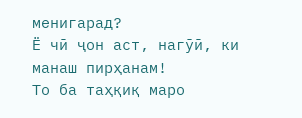менигарад?
Ё чӣ ҷон аст, нагӯӣ, ки манаш пирҳанам!
То ба таҳқиқ маро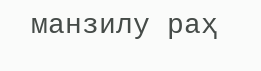манзилу раҳ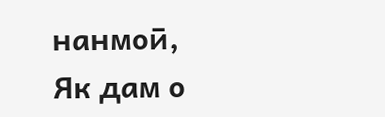нанмоӣ,
Як дам о